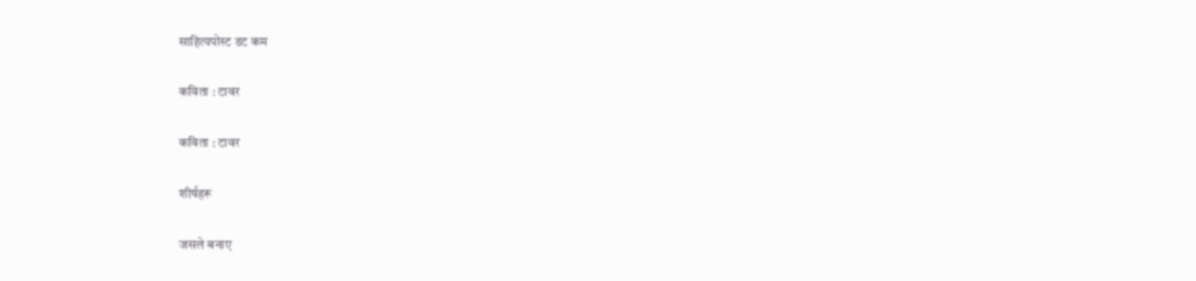साहित्यपोस्ट डट कम

कविता : टावर

कविता : टावर

शीर्षहरू

जसले बनाए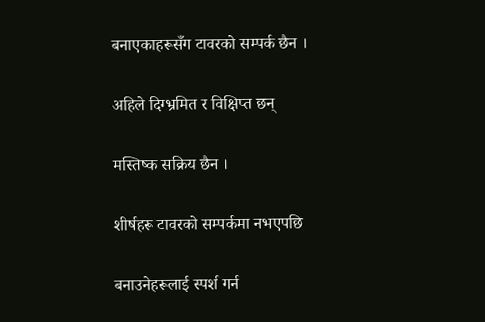बनाएकाहरूसँग टावरको सम्पर्क छैन ।

अहिले दिग्भ्रमित र विक्षिप्त छन्

मस्तिष्क सक्रिय छैन ।

शीर्षहरू टावरको सम्पर्कमा नभएपछि

बनाउनेहरूलाई स्पर्श गर्न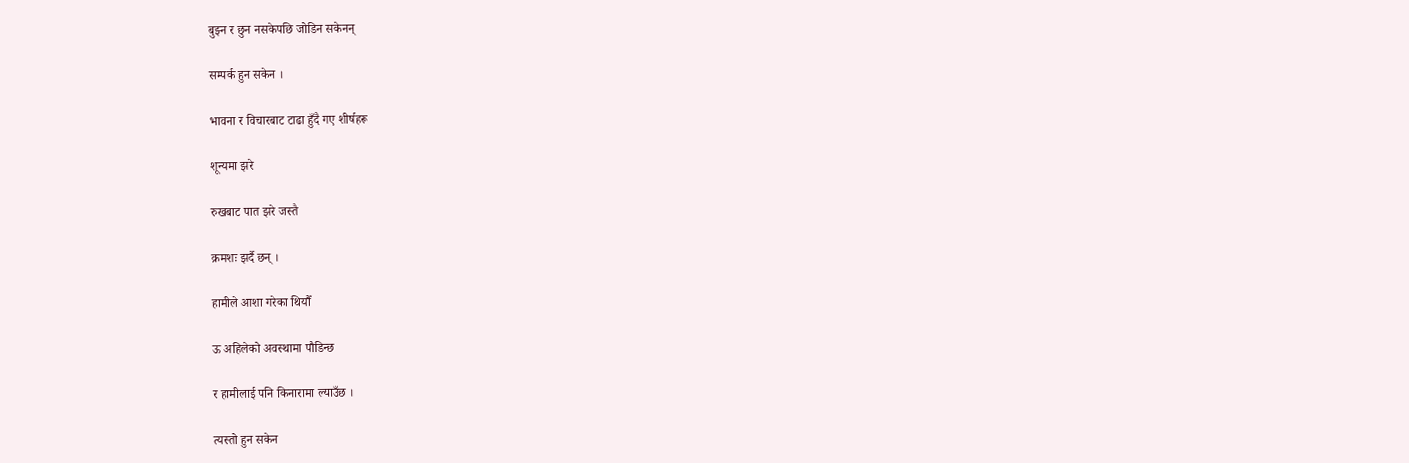बुझ्न र छुन नसकेपछि जोडिन सकेनन्

सम्पर्क हुन सकेन ।

भावना र विचारबाट टाढा हुँदै गए शीर्षहरू

शून्यमा झरे

रुखबाट पात झरे जस्तै

क्रमशः झर्दै छन् ।

हामीले आशा गरेका थियौँ

ऊ अहिलेको अवस्थामा पौडिन्छ

र हामीलाई पनि किनारामा ल्याउँछ ।

त्यस्तो हुन सकेन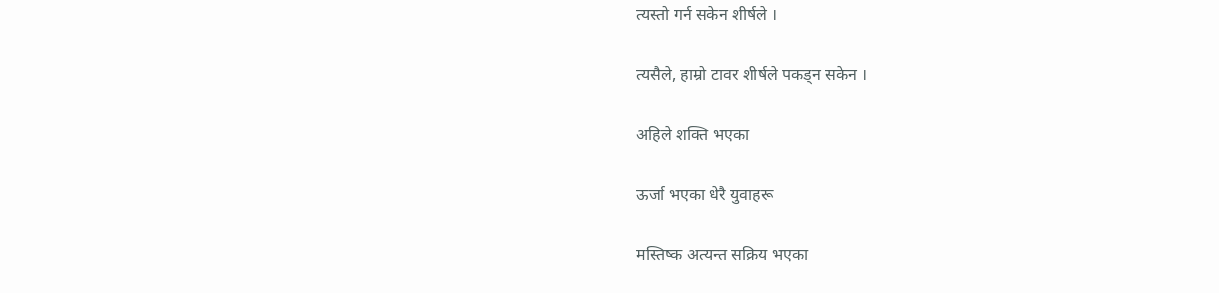त्यस्तो गर्न सकेन शीर्षले ।

त्यसैले, हाम्रो टावर शीर्षले पकड्न सकेन ।

अहिले शक्ति भएका

ऊर्जा भएका धेरै युवाहरू

मस्तिष्क अत्यन्त सक्रिय भएका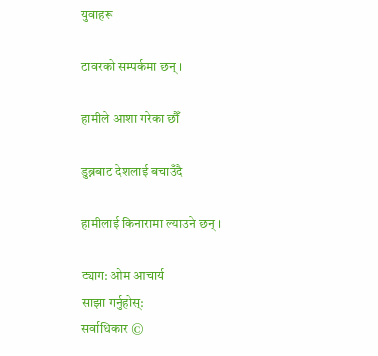युवाहरू

टावरको सम्पर्कमा छन् ।

हामीले आशा गरेका छौँ

डुब्नबाट देशलाई बचाउँदै

हामीलाई किनारामा ल्याउने छन् ।

ट्याग: ओम आचार्य
साझा गर्नुहोस्:
सर्वाधिकार ©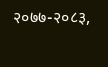२०७७-२०८३,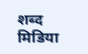शब्द मिडिया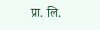प्रा. लि.